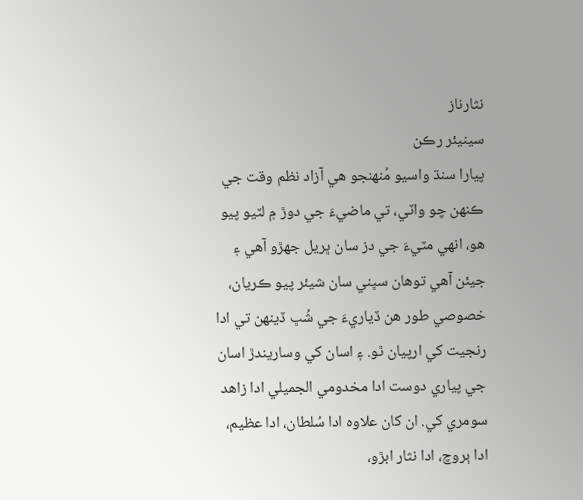نثارناز
سينيئر رڪن
پيارا سنڌ واسيو مُنهنجو هي آزاد نظم وقت جي ڪنهن چو واٽي، تي ماضيءَ جي دوڙ ۾ لٽيو پيو هو، انهي مٽيءَ جي دز سان ڀريل جهڙو آهي ۽ جيئن آهي توهان سڀني سان شيئر پيو ڪريان، خصوصي طور هن ڏياريءَ جي شُڀ ڏينهن تي ادا رنجيت کي ارپيان ٿو. ۽ اسان کي وساريندڙ اسان جي پياري دوست ادا مخدومي الجميلي ادا زاهد سومري کي. ان کان علاوه ادا سُلطان، ادا عظيم، ادا ٻروچ، ادا نثار ابڙو،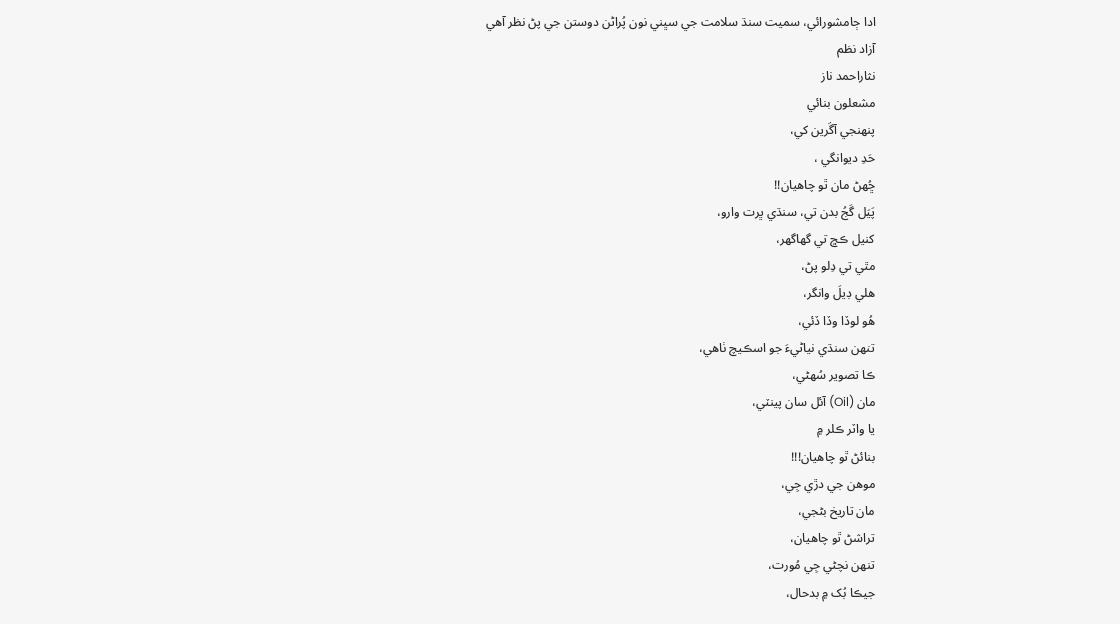ادا ڄامشورائي، سميت سنڌ سلامت جي سڀني نون پُراڻن دوستن جي پڻ نظر آهي
آزاد نظم
نثاراحمد ناز
مشعلون بنائي
پنهنجي آڱرين کي،
حَدِ ديوانگي ،
ڇُهڻ مان ٿو چاهيان!!
پَيَل گَجُ بدن تي، سنڌي ڀرت وارو،
کنيل ڪڇ تي گهاگهر،
مٿي تي دِلو پڻ،
هلي ڊيلَ وانگر،
هُو لوڏا وڏا ڏئي،
تنهن سنڌي نياڻيءَ جو اسڪيچ ٺاهي،
ڪا تصوير سُهڻي،
مان (Oil) آئل سان پينٽي،
يا واٽر ڪلر ۾
بنائڻ ٿو چاهيان!!!
موهن جي دڙي جِي،
مان تاريخ بڻجي،
تراشڻ ٿو چاهيان،
تنهن نچڻي جِي مُورت،
جيڪا بُک ۾ بدحال،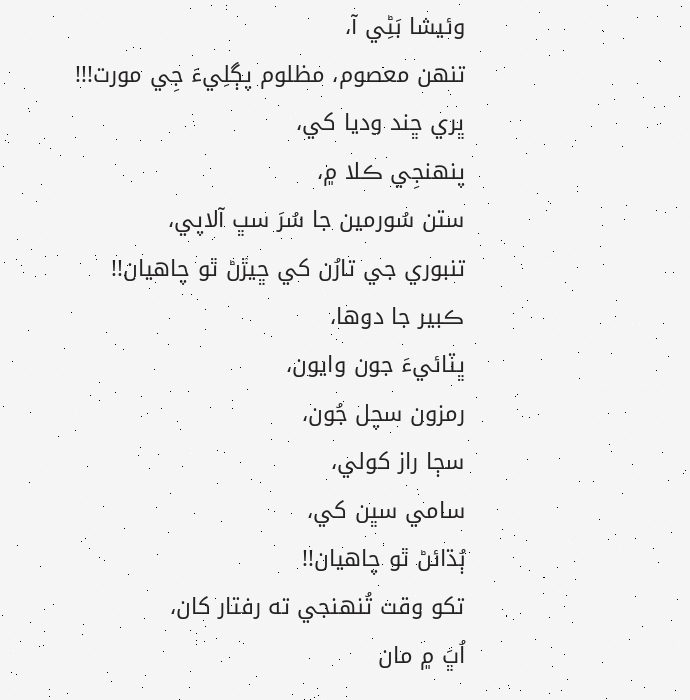وئيشا بَڻِي آ،
تنهن معصوم، مظلوم پڳلِيءَ جِي مورت!!!
ڀري ڇند وديا کي،
پنهنجِي ڪلا ۾،
ستن سُورمين جا سُرَ سڀ آلاپي،
تنبوري جي تارُن کي ڇيڙڻ ٿو چاهيان!!
ڪبير جا دوها،
ڀٽائيءَ جون وايون،
رمزون سچل جُون،
سڄا راز کولي،
سامي سڀن کي،
ٻُڌائڻ ٿو چاهيان!!
تکو وقت تُنهنجي ته رفتار کان،
اُڀَ ۾ مان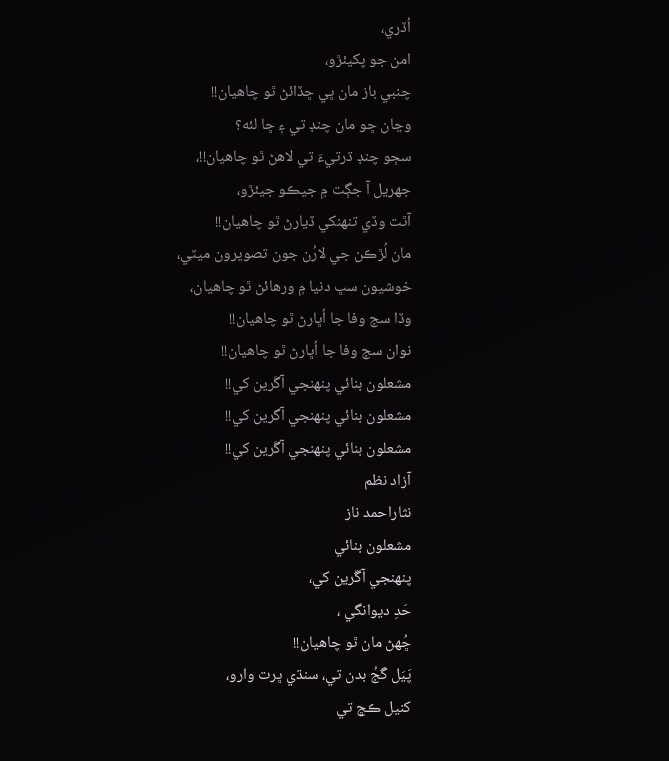اُڏري،
امن جو پکيئڙو،
چنبي باز مان ڀي ڇڏائڻ ٿو چاهيان!!
وڃان ڇو مان چنڊ تي ۽ ڇا لئه؟
سڄو چنڊ ڌرتيءَ تي لاهڻ ٿو چاهيان!!،
جهريل آ جڳت ۾ جيڪو جيئڙو،
آٿت وڏي تنهنکي ڏيارڻ ٿو چاهيان!!
مان لُڙڪن جي لارُن جون تصويرون ميٽي،
خوشيون سڀ دنيا ۾ ورهائڻ ٿو چاهيان،
وڏا سج وفا جا اُڀارڻ ٿو چاهيان!!
نوان سج وفا جا اُڀارڻ ٿو چاهيان!!
مشعلون بنائي پنهنجي آڱرين کي!!
مشعلون بنائي پنهنجي آگرين کي!!
مشعلون بنائي پنهنجي آڱرين کي!!
آزاد نظم
نثاراحمد ناز
مشعلون بنائي
پنهنجي آڱرين کي،
حَدِ ديوانگي ،
ڇُهڻ مان ٿو چاهيان!!
پَيَل گَجُ بدن تي، سنڌي ڀرت وارو،
کنيل ڪڇ تي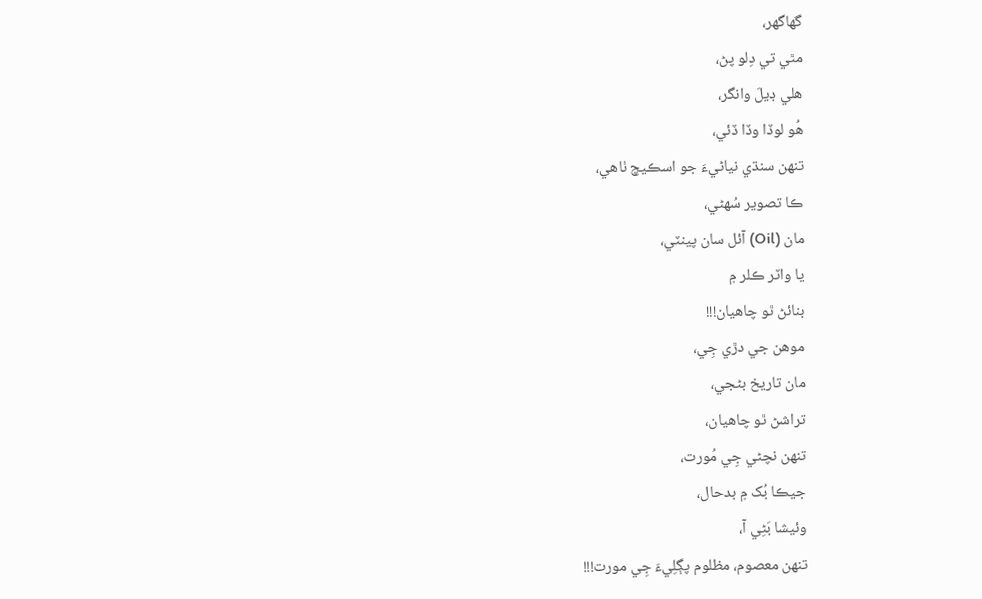گهاگهر،
مٿي تي دِلو پڻ،
هلي ڊيلَ وانگر،
هُو لوڏا وڏا ڏئي،
تنهن سنڌي نياڻيءَ جو اسڪيچ ٺاهي،
ڪا تصوير سُهڻي،
مان (Oil) آئل سان پينٽي،
يا واٽر ڪلر ۾
بنائڻ ٿو چاهيان!!!
موهن جي دڙي جِي،
مان تاريخ بڻجي،
تراشڻ ٿو چاهيان،
تنهن نچڻي جِي مُورت،
جيڪا بُک ۾ بدحال،
وئيشا بَڻِي آ،
تنهن معصوم، مظلوم پڳلِيءَ جِي مورت!!!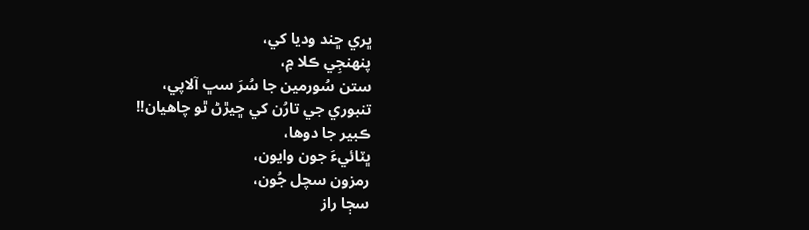ڀري ڇند وديا کي،
پنهنجِي ڪلا ۾،
ستن سُورمين جا سُرَ سڀ آلاپي،
تنبوري جي تارُن کي ڇيڙڻ ٿو چاهيان!!
ڪبير جا دوها،
ڀٽائيءَ جون وايون،
رمزون سچل جُون،
سڄا راز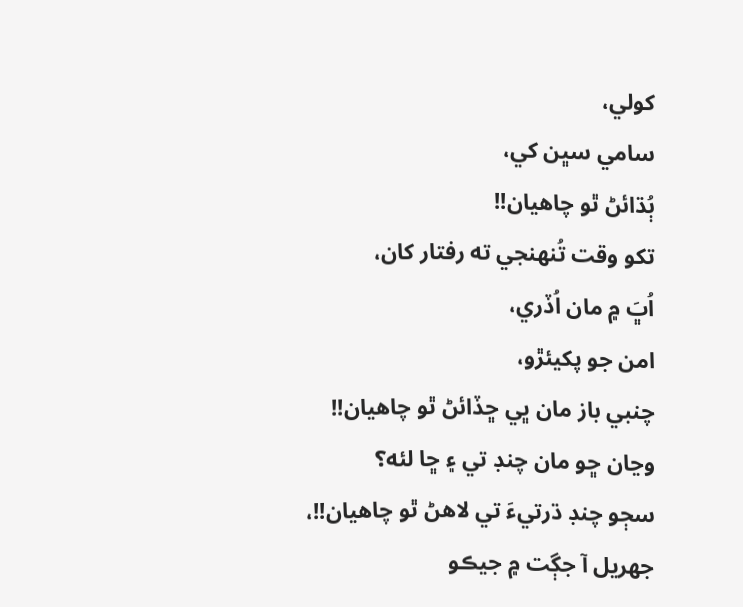کولي،
سامي سڀن کي،
ٻُڌائڻ ٿو چاهيان!!
تکو وقت تُنهنجي ته رفتار کان،
اُڀَ ۾ مان اُڏري،
امن جو پکيئڙو،
چنبي باز مان ڀي ڇڏائڻ ٿو چاهيان!!
وڃان ڇو مان چنڊ تي ۽ ڇا لئه؟
سڄو چنڊ ڌرتيءَ تي لاهڻ ٿو چاهيان!!،
جهريل آ جڳت ۾ جيڪو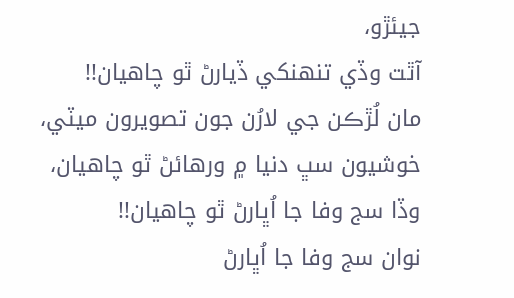جيئڙو،
آٿت وڏي تنهنکي ڏيارڻ ٿو چاهيان!!
مان لُڙڪن جي لارُن جون تصويرون ميٽي،
خوشيون سڀ دنيا ۾ ورهائڻ ٿو چاهيان،
وڏا سج وفا جا اُڀارڻ ٿو چاهيان!!
نوان سج وفا جا اُڀارڻ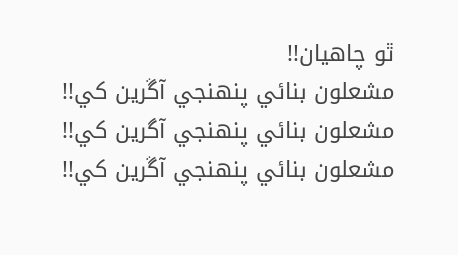ٿو چاهيان!!
مشعلون بنائي پنهنجي آڱرين کي!!
مشعلون بنائي پنهنجي آگرين کي!!
مشعلون بنائي پنهنجي آڱرين کي!!